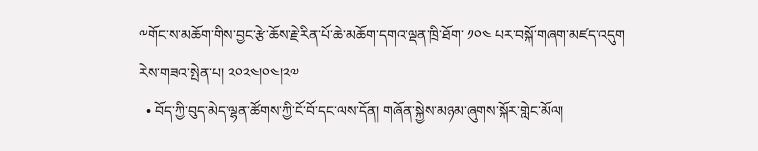༸གོང་ས་མཆོག་གིས་བྱང་རྩེ་ཆོས་རྗེ་རིན་པོ་ཆེ་མཆོག་དགའ་ལྡན་ཁྲི་ཐོག་ ༡༠༤ པར་བསྐོ་གཞག་མཛད་འདུག
རེས་གཟའ་སྤེན་པ། ༢༠༢༤།༠༤།༢༧
  • བོད་ཀྱི་བུད་མེད་ལྷན་ཚོགས་ཀྱི་ངོ་བོ་དང་ལས་དོན། གཞོན་སྐྱེས་མཉམ་ཞུགས་སྐོར་གླེང་མོལ།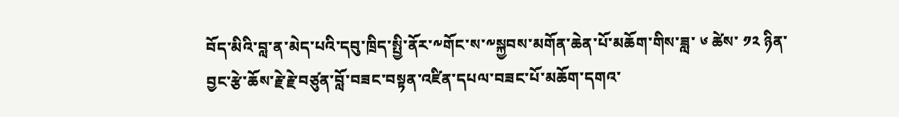བོད་མིའི་བླ་ན་མེད་པའི་དབུ་ཁྲིད་སྤྱི་ནོར་༸གོང་ས་༸སྐྱབས་མགོན་ཆེན་པོ་མཆོག་གིས་ཟླ་ ༦ ཚེས་ ༡༢ ཉིན་བྱང་རྩེ་ཆོས་རྗེ་རྗེ་བཙུན་བློ་བཟང་བསྟན་འཛིན་དཔལ་བཟང་པོ་མཆོག་དགའ་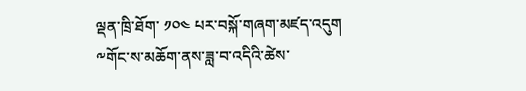ལྡན་ཁྲི་ཐོག་ ༡༠༤ པར་བསྐོ་གཞག་མཛད་འདུག
༸གོང་ས་མཆོག་ནས་ཟླ་བ་འདིའི་ཚེས་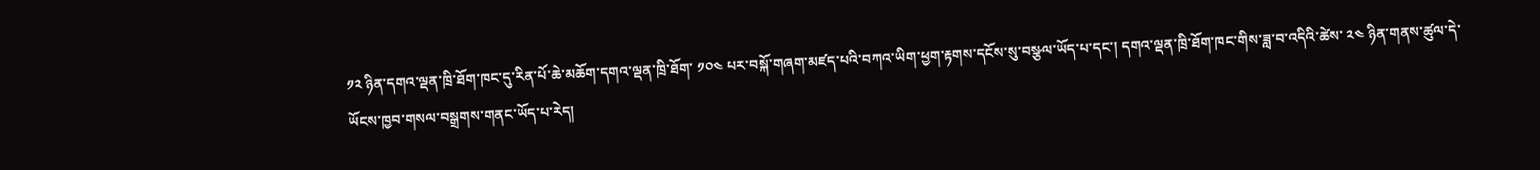༡༢ ཉིན་དགའ་ལྡན་ཁྲི་ཐོག་ཁང་དུ་རིན་པོ་ཆེ་མཆོག་དགའ་ལྡན་ཁྲི་ཐོག་ ༡༠༤ པར་བསྐོ་གཞག་མཛད་པའི་བཀའ་ཡིག་ཕྱག་རྟགས་དངོས་སུ་བསྩལ་ཡོད་པ་དང་། དགའ་ལྡན་ཁྲི་ཐོག་ཁང་གིས་ཟླ་བ་འདིའི་ཚེས་ ༢༤ ཉིན་གནས་ཚུལ་དེ་ཡོངས་ཁྱབ་གསལ་བསྒྲགས་གནང་ཡོད་པ་རེད།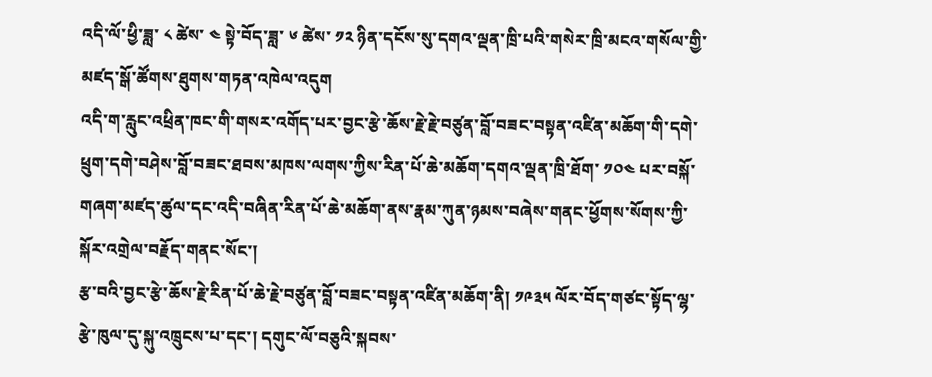འདི་ལོ་ཕྱི་ཟླ་ ༨ ཚེས་ ༤ སྟེ་བོད་ཟླ་ ༦ ཚེས་ ༡༢ ཉིན་དངོས་སུ་དགའ་ལྡན་ཁྲི་པའི་གསེར་ཁྲི་མངའ་གསོལ་གྱི་མཛད་སྒོ་ཚོགས་ཐུགས་གཏན་འཁེལ་འདུག
འདི་ག་རླུང་འཕྲིན་ཁང་གི་གསར་འགོད་པར་བྱང་རྩེ་ཆོས་རྗེ་རྗེ་བཙུན་བློ་བཟང་བསྟན་འཛིན་མཆོག་གི་དགེ་ཕྲུག་དགེ་བཤེས་བློ་བཟང་ཐབས་མཁས་ལགས་ཀྱིས་རིན་པོ་ཆེ་མཆོག་དགའ་ལྡན་ཁྲི་ཐོག་ ༡༠༤ པར་བསྐོ་གཞག་མཛད་ཚུལ་དང་འདི་བཞིན་རིན་པོ་ཆེ་མཆོག་ནས་རྣམ་ཀུན་ཉམས་བཞེས་གནང་ཕྱོགས་སོགས་ཀྱི་སྐོར་འགྲེལ་བརྗོད་གནང་སོང་།
རྩ་བའི་བྱང་རྩེ་ཆོས་རྗེ་རིན་པོ་ཆེ་རྗེ་བཙུན་བློ་བཟང་བསྟན་འཛིན་མཆོག་ནི། ༡༩༣༥ ལོར་བོད་གཙང་སྟོད་ལྷ་རྩེ་ཁུལ་དུ་སྐུ་འཁྲུངས་པ་དང་། དགུང་ལོ་བཅུའི་སྐབས་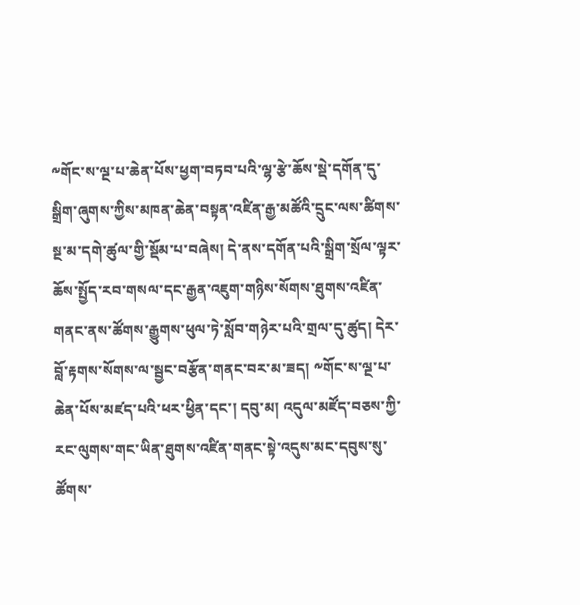༸གོང་ས་ལྔ་པ་ཆེན་པོས་ཕྱག་བཏབ་པའི་ལྷ་རྩེ་ཆོས་སྡེ་དགོན་དུ་སྒྲིག་ཞུགས་ཀྱིས་མཁན་ཆེན་བསྟན་འཛིན་རྒྱ་མཚོའི་དྲུང་ལས་ཚིགས་སྔ་མ་དགེ་ཚུལ་གྱི་སྡོམ་པ་བཞེས། དེ་ནས་དགོན་པའི་སྒྲིག་སྲོལ་ལྟར་ཆོས་སྤྱོད་རབ་གསལ་དང་རྒྱན་འཇུག་གཉིས་སོགས་ཐུགས་འཛིན་གནང་ནས་ཚོགས་རྒྱུགས་ཕུལ་ཏེ་སློབ་གཉེར་པའི་གྲལ་དུ་ཚུད། དེར་བློ་རྟགས་སོགས་ལ་སྦྱང་བརྩོན་གནང་བར་མ་ཟད། ༸གོང་ས་ལྔ་པ་ཆེན་པོས་མཛད་པའི་ཕར་ཕྱིན་དང་། དབུ་མ། འདུལ་མཛོད་བཅས་ཀྱི་རང་ལུགས་གང་ཡིན་ཐུགས་འཛིན་གནང་སྟེ་འདུས་མང་དབུས་སུ་ཚོགས་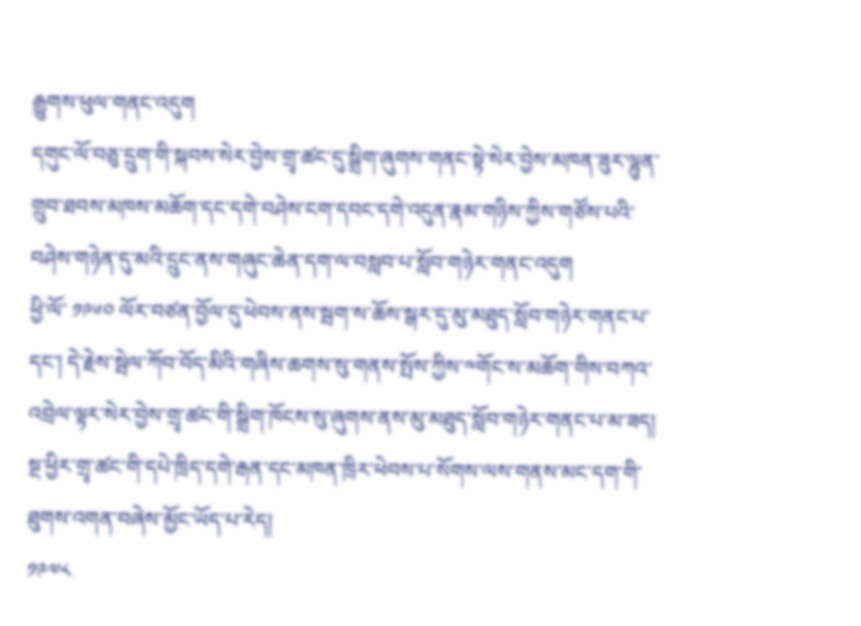རྒྱུགས་ཕུལ་གནང་འདུག
དགུང་ལོ་བཅུ་དྲུག་གི་སྐབས་སེར་བྱེས་གྲྭ་ཚང་དུ་སྒྲིག་ཞུགས་གནང་སྟེ་སེར་བྱེས་མཁན་ཟུར་ལྷུན་གྲུབ་ཐབས་མཁས་མཆོག་དང་དགེ་བཤེས་ངག་དབང་དགེ་འདུན་རྣམ་གཉིས་ཀྱིས་གཙོས་པའི་བཤེས་གཉེན་དུ་མའི་དྲུང་ནས་གཞུང་ཆེན་དག་ལ་བསླབ་པ་སློབ་གཉེར་གནང་འདུག
ཕྱི་ལོ་ ༡༩༦༠ ལོར་བཙན་བྱོལ་དུ་ཕེབས་ནས་སྦག་ས་ཆོས་སྒར་དུ་མུ་མཐུད་སློབ་གཉེར་གནང་པ་དང་། དེ་རྗེས་སྦེལ་ཀོབ་བོད་མིའི་གཞིས་ཆགས་སུ་གནས་སྤོས་ཀྱིས་༸གོང་ས་མཆོག་གིས་བཀའ་འབྲེལ་ལྟར་སེར་བྱེས་གྲྭ་ཚང་གི་སྒྲིག་ཁོངས་སུ་ཞུགས་ནས་མུ་མཐུད་སློབ་གཉེར་གནང་པ་མ་ཟད། སྔ་ཕྱིར་གྲྭ་ཚང་གི་དཔེ་ཁྲིད་དགེ་རྒན་དང་མཁན་ཁྲིར་ཕེབས་པ་སོགས་ལས་གནས་མང་དག་གི་ཐུགས་འགན་བཞེས་མྱོང་ཡོད་པ་རེད།
༡༩༧༨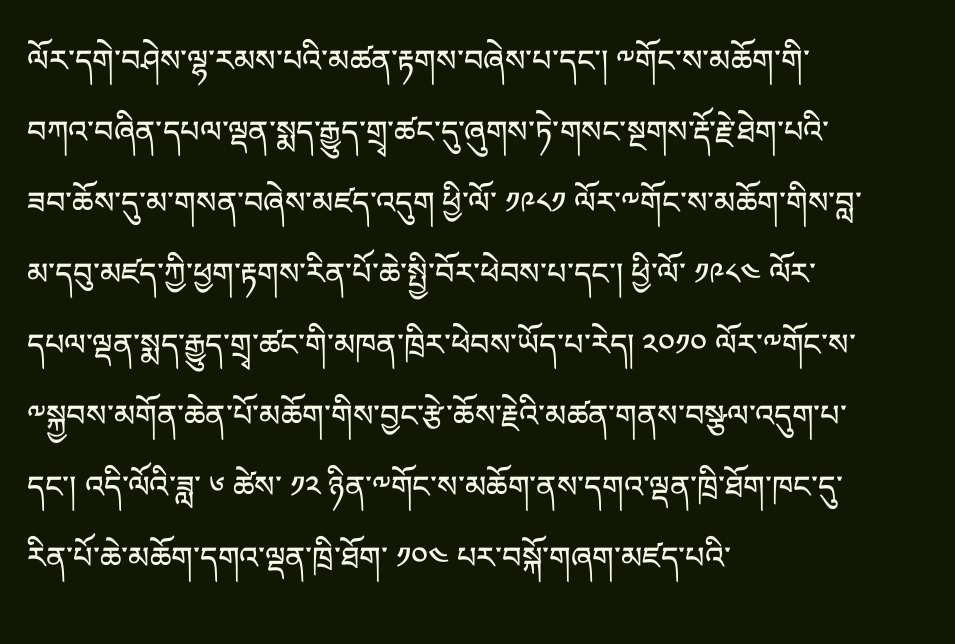ལོར་དགེ་བཤེས་ལྷ་རམས་པའི་མཚན་རྟགས་བཞེས་པ་དང་། ༸གོང་ས་མཆོག་གི་བཀའ་བཞིན་དཔལ་ལྡན་སྨད་རྒྱུད་གྲྭ་ཚང་དུ་ཞུགས་ཏེ་གསང་སྔགས་རྡོ་རྗེ་ཐེག་པའི་ཟབ་ཆོས་དུ་མ་གསན་བཞེས་མཛད་འདུག ཕྱི་ལོ་ ༡༩༨༡ ལོར་༸གོང་ས་མཆོག་གིས་བླ་མ་དབུ་མཛད་ཀྱི་ཕྱག་རྟགས་རིན་པོ་ཆེ་སྤྱི་བོར་ཕེབས་པ་དང་། ཕྱི་ལོ་ ༡༩༨༤ ལོར་དཔལ་ལྡན་སྨད་རྒྱུད་གྲྭ་ཚང་གི་མཁན་ཁྲིར་ཕེབས་ཡོད་པ་རེད། ༢༠༡༠ ལོར་༸གོང་ས་༸སྐྱབས་མགོན་ཆེན་པོ་མཆོག་གིས་བྱང་རྩེ་ཆོས་རྗེའི་མཚན་གནས་བསྩལ་འདུག་པ་དང་། འདི་ལོའི་ཟླ་ ༦ ཚེས་ ༡༢ ཉིན་༸གོང་ས་མཆོག་ནས་དགའ་ལྡན་ཁྲི་ཐོག་ཁང་དུ་རིན་པོ་ཆེ་མཆོག་དགའ་ལྡན་ཁྲི་ཐོག་ ༡༠༤ པར་བསྐོ་གཞག་མཛད་པའི་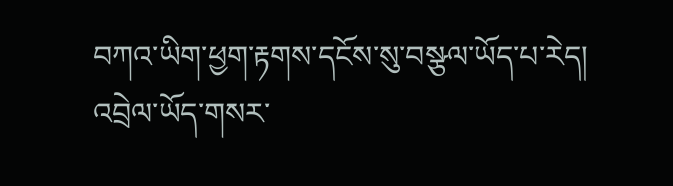བཀའ་ཡིག་ཕྱག་རྟགས་དངོས་སུ་བསྩལ་ཡོད་པ་རེད།
འབྲེལ་ཡོད་གསར་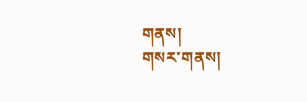གནས།
གསར་གནས།